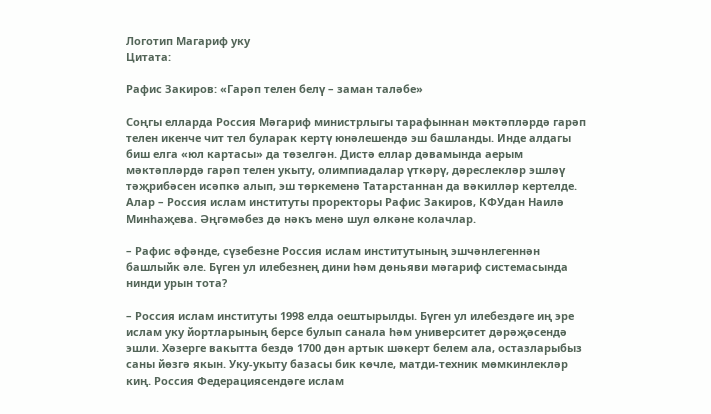Логотип Магариф уку
Цитата:

Рафис Закиров: «Гарәп телен белү – заман таләбе»

Соңгы елларда Россия Мәгариф министрлыгы тарафыннан мәктәпләрдә гарәп телен икенче чит тел буларак кертү юнәлешендә эш башланды. Инде алдагы биш елга «юл картасы» да төзелгән. Дистә еллар дәвамында аерым мәктәпләрдә гарәп телен укыту, олимпиадалар үткәрү, дәреслекләр эшләү тәҗрибәсен исәпкә алып, эш төркеменә Татарстаннан да вәкилләр кертелде. Алар – Россия ислам институты проректоры Рафис Закиров, КФУдан Наилә Минһаҗева. Әңгәмәбез дә нәкъ менә шул өлкәне колачлар.

– Рафис әфәнде, сүзебезне Россия ислам институтының эшчәнлегеннән башлыйк әле. Бүген ул илебезнең дини һәм дөньяви мәгариф системасында нинди урын тота?

– Россия ислам институты 1998 елда оештырылды. Бүген ул илебездәге иң эре ислам уку йортларының берсе булып санала һәм университет дәрәҗәсендә эшли. Хәзерге вакытта бездә 1700 дән артык шәкерт белем ала, остазларыбыз саны йөзгә якын. Уку-укыту базасы бик көчле, матди-техник мөмкинлекләр киң. Россия Федерациясендәге ислам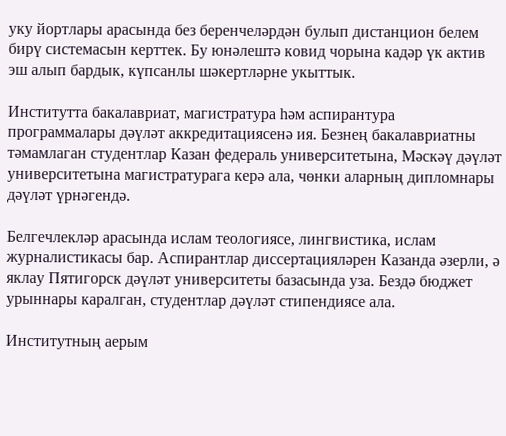уку йортлары арасында без беренчеләрдән булып дистанцион белем бирү системасын керттек. Бу юнәлештә ковид чорына кадәр үк актив эш алып бардык, күпсанлы шәкертләрне укыттык.

Институтта бакалавриат, магистратура һәм аспирантура программалары дәүләт аккредитациясенә ия. Безнең бакалавриатны тәмамлаган студентлар Казан федераль университетына, Мәскәү дәүләт университетына магистратурага керә ала, чөнки аларның дипломнары дәүләт үрнәгендә.

Белгечлекләр арасында ислам теологиясе, лингвистика, ислам журналистикасы бар. Аспирантлар диссертацияләрен Казанда әзерли, ә яклау Пятигорск дәүләт университеты базасында уза. Бездә бюджет урыннары каралган, студентлар дәүләт стипендиясе ала.

Институтның аерым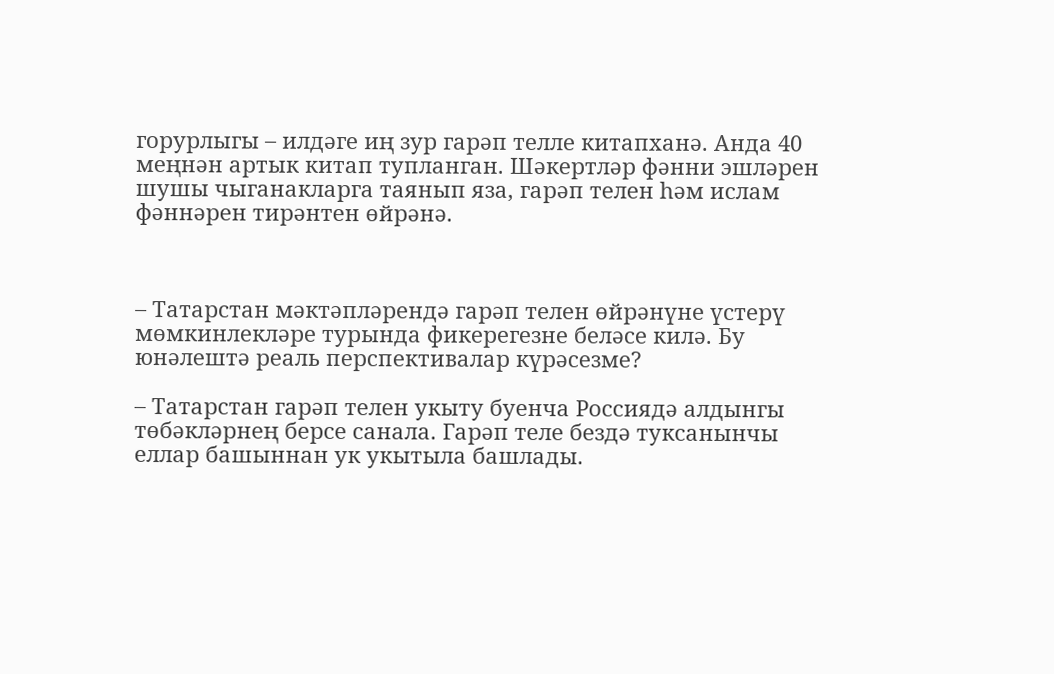горурлыгы – илдәге иң зур гарәп телле китапханә. Анда 40 меңнән артык китап тупланган. Шәкертләр фәнни эшләрен шушы чыганакларга таянып яза, гарәп телен һәм ислам фәннәрен тирәнтен өйрәнә.



– Татарстан мәктәпләрендә гарәп телен өйрәнүне үстерү мөмкинлекләре турында фикерегезне беләсе килә. Бу юнәлештә реаль перспективалар күрәсезме?

– Татарстан гарәп телен укыту буенча Россиядә алдынгы төбәкләрнең берсе санала. Гарәп теле бездә туксанынчы еллар башыннан ук укытыла башлады.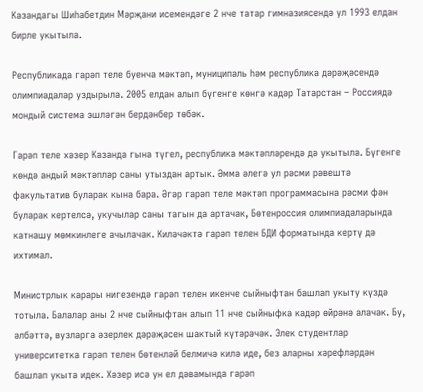Казандагы Шиһабетдин Мәрҗани исемендәге 2 нче татар гимназиясендә ул 1993 елдан бирле укытыла.

Республикада гарәп теле буенча мәктәп, муниципаль һәм республика дәрәҗәсендә олимпиадалар уздырыла. 2005 елдан алып бүгенге көнгә кадәр Татарстан – Россиядә мондый система эшләгән бердәнбер төбәк.

Гарәп теле хәзер Казанда гына түгел, республика мәктәпләрендә дә укытыла. Бүгенге көндә андый мәктәпләр саны утыздан артык. Әмма әлегә ул рәсми рәвештә факультатив буларак кына бара. Әгәр гарәп теле мәктәп программасына рәсми фән буларак кертелсә, укучылар саны тагын да артачак, Бөтенроссия олимпиадаларында катнашу мөмкинлеге ачылачак. Киләчәктә гарәп телен БДИ форматында кертү дә ихтимал.

Министрлык карары нигезендә гарәп телен икенче сыйныфтан башлап укыту күздә тотыла. Балалар аны 2 нче сыйныфтан алып 11 нче сыйныфка кадәр өйрәнә алачак. Бу, әлбәттә, вузларга әзерлек дәрәҗәсен шактый күтәрәчәк. Элек студентлар университетка гарәп телен бөтенләй белмичә килә иде, без аларны хәрефләрдән башлап укыта идек. Хәзер исә ун ел дәвамында гарәп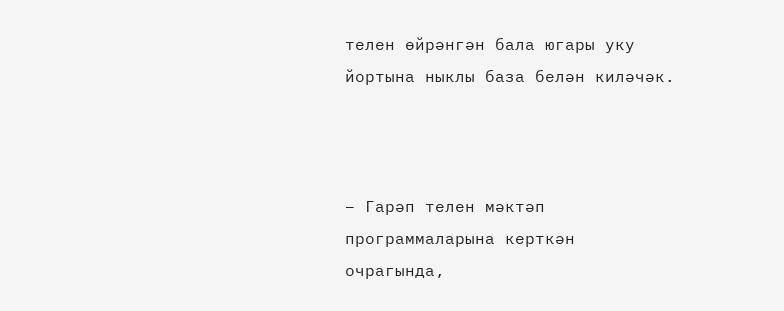телен өйрәнгән бала югары уку йортына ныклы база белән киләчәк.



– Гарәп телен мәктәп программаларына керткән очрагында,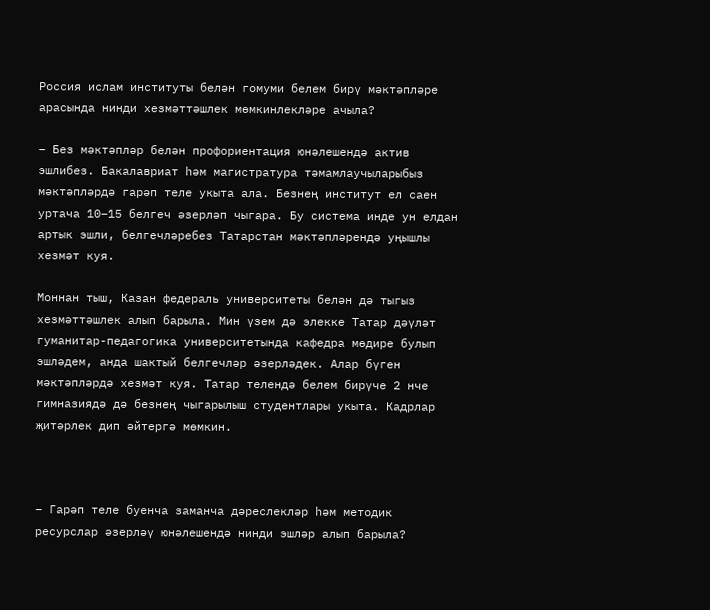Россия ислам институты белән гомуми белем бирү мәктәпләре арасында нинди хезмәттәшлек мөмкинлекләре ачыла?

– Без мәктәпләр белән профориентация юнәлешендә актив эшлибез. Бакалавриат һәм магистратура тәмамлаучыларыбыз мәктәпләрдә гарәп теле укыта ала. Безнең институт ел саен уртача 10–15 белгеч әзерләп чыгара. Бу система инде ун елдан артык эшли, белгечләребез Татарстан мәктәпләрендә уңышлы хезмәт куя.

Моннан тыш, Казан федераль университеты белән дә тыгыз хезмәттәшлек алып барыла. Мин үзем дә элекке Татар дәүләт гуманитар-педагогика университетында кафедра мөдире булып эшләдем, анда шактый белгечләр әзерләдек. Алар бүген мәктәпләрдә хезмәт куя. Татар телендә белем бирүче 2 нче гимназиядә дә безнең чыгарылыш студентлары укыта. Кадрлар җитәрлек дип әйтергә мөмкин.



– Гарәп теле буенча заманча дәреслекләр һәм методик ресурслар әзерләү юнәлешендә нинди эшләр алып барыла?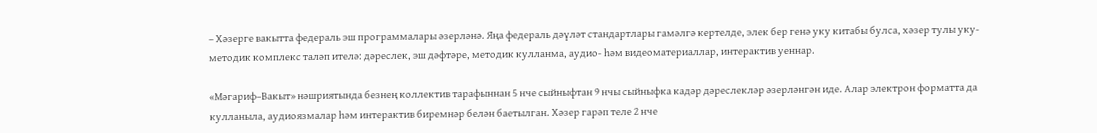– Хәзерге вакытта федераль эш программалары әзерләнә. Яңа федераль дәүләт стандартлары гамәлгә кертелде, элек бер генә уку китабы булса, хәзер тулы уку-методик комплекс таләп ителә: дәреслек, эш дәфтәре, методик кулланма, аудио- һәм видеоматериаллар, интерактив уеннар.

«Мәгариф–Вакыт» нәшриятында безнең коллектив тарафыннан 5 нче сыйныфтан 9 нчы сыйныфка кадәр дәреслекләр әзерләнгән иде. Алар электрон форматта да кулланыла, аудиоязмалар һәм интерактив биремнәр белән баетылган. Хәзер гарәп теле 2 нче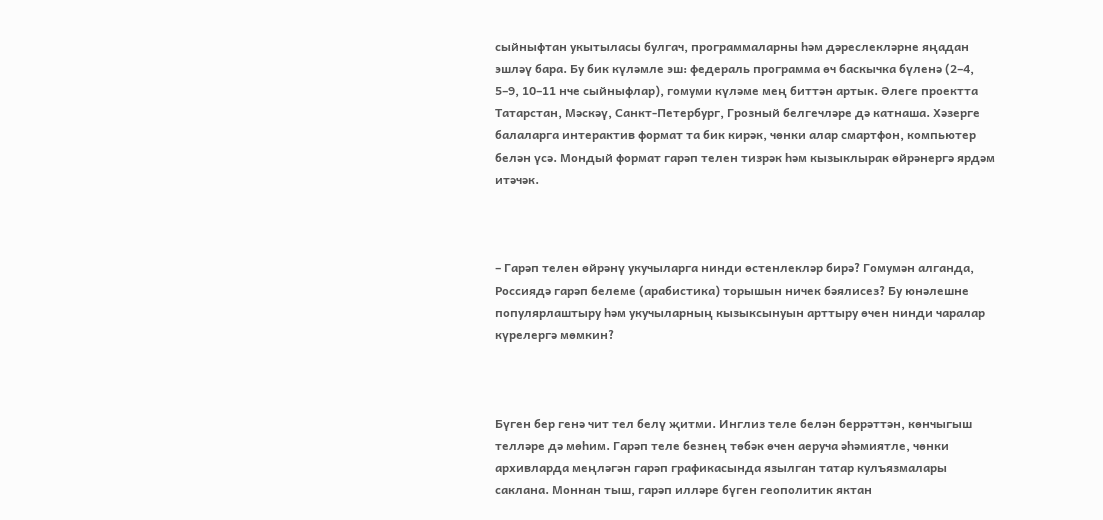сыйныфтан укытыласы булгач, программаларны һәм дәреслекләрне яңадан эшләү бара. Бу бик күләмле эш: федераль программа өч баскычка бүленә (2–4, 5–9, 10–11 нче сыйныфлар), гомуми күләме мең биттән артык. Әлеге проектта Татарстан, Мәскәү, Санкт-Петербург, Грозный белгечләре дә катнаша. Хәзерге балаларга интерактив формат та бик кирәк, чөнки алар смартфон, компьютер белән үсә. Мондый формат гарәп телен тизрәк һәм кызыклырак өйрәнергә ярдәм итәчәк.



– Гарәп телен өйрәнү укучыларга нинди өстенлекләр бирә? Гомумән алганда, Россиядә гарәп белеме (арабистика) торышын ничек бәялисез? Бу юнәлешне популярлаштыру һәм укучыларның кызыксынуын арттыру өчен нинди чаралар күрелергә мөмкин?



Бүген бер генә чит тел белү җитми. Инглиз теле белән беррәттән, көнчыгыш телләре дә мөһим. Гарәп теле безнең төбәк өчен аеруча әһәмиятле, чөнки архивларда меңләгән гарәп графикасында язылган татар кулъязмалары саклана. Моннан тыш, гарәп илләре бүген геополитик яктан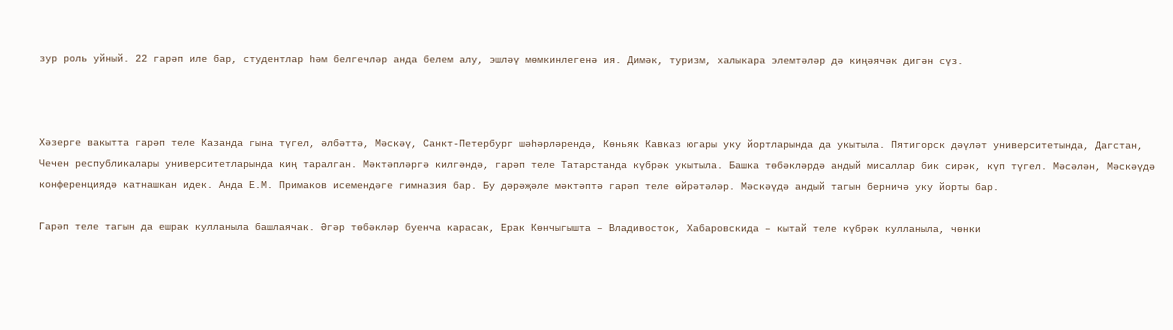зур роль уйный. 22 гарәп иле бар, студентлар һәм белгечләр анда белем алу, эшләү мөмкинлегенә ия. Димәк, туризм, халыкара элемтәләр дә киңәячәк дигән сүз.



Хәзерге вакытта гарәп теле Казанда гына түгел, әлбәттә, Мәскәү, Санкт-Петербург шәһәрләрендә, Көньяк Кавказ югары уку йортларында да укытыла. Пятигорск дәүләт университетында, Дагстан, Чечен республикалары университетларында киң таралган. Мәктәпләргә килгәндә, гарәп теле Татарстанда күбрәк укытыла. Башка төбәкләрдә андый мисаллар бик сирәк, күп түгел. Мәсәлән, Мәскәүдә конференциядә катнашкан идек. Анда Е.М. Примаков исемендәге гимназия бар. Бу дәрәҗәле мәктәптә гарәп теле өйрәтәләр. Мәскәүдә андый тагын берничә уку йорты бар.

Гарәп теле тагын да ешрак кулланыла башлаячак. Әгәр төбәкләр буенча карасак, Ерак Көнчыгышта – Владивосток, Хабаровскида – кытай теле күбрәк кулланыла, чөнки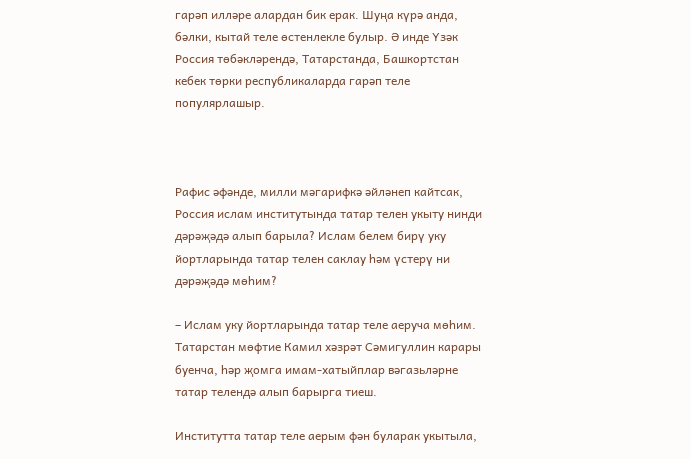гарәп илләре алардан бик ерак. Шуңа күрә анда, бәлки, кытай теле өстенлекле булыр. Ә инде Үзәк Россия төбәкләрендә, Татарстанда, Башкортстан кебек төрки республикаларда гарәп теле популярлашыр.



Рафис әфәнде, милли мәгарифкә әйләнеп кайтсак, Россия ислам институтында татар телен укыту нинди дәрәҗәдә алып барыла? Ислам белем бирү уку йортларында татар телен саклау һәм үстерү ни дәрәҗәдә мөһим?

– Ислам уку йортларында татар теле аеруча мөһим. Татарстан мөфтие Камил хәзрәт Сәмигуллин карары буенча, һәр җомга имам-хатыйплар вәгазьләрне татар телендә алып барырга тиеш.

Институтта татар теле аерым фән буларак укытыла,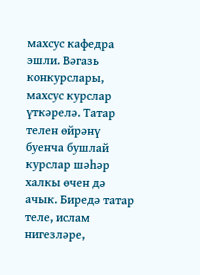махсус кафедра эшли. Вәгазь конкурслары, махсус курслар үткәрелә. Татар телен өйрәнү буенча бушлай курслар шәһәр халкы өчен дә ачык. Биредә татар теле, ислам нигезләре,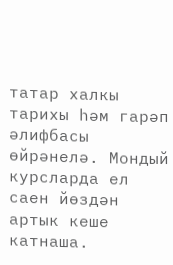татар халкы тарихы һәм гарәп әлифбасы өйрәнелә. Мондый курсларда ел саен йөздән артык кеше катнаша.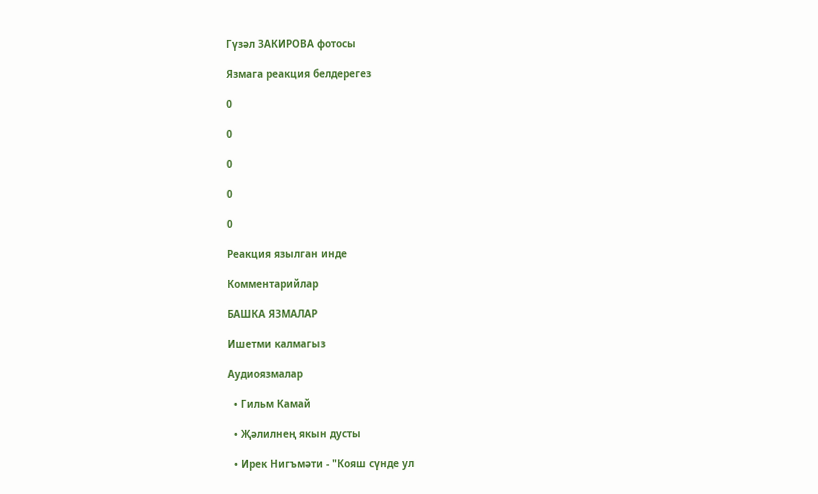Гүзәл ЗАКИРОВА фотосы

Язмага реакция белдерегез

0

0

0

0

0

Реакция язылган инде

Комментарийлар

БАШКА ЯЗМАЛАР

Ишетми калмагыз

Аудиоязмалар

  • Гильм Камай

  • Җәлилнең якын дусты

  • Ирек Нигъмәти - "Кояш сүнде ул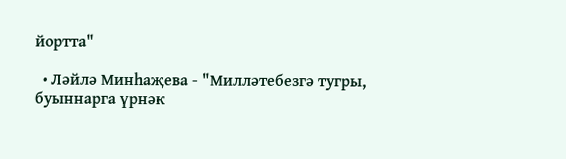йортта"

  • Ләйлә Минһаҗева - "Милләтебезгә тугры, буыннарга үрнәк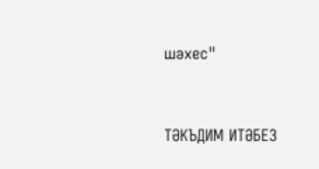шәхес"


ТӘКЪДИМ ИТӘБЕЗ